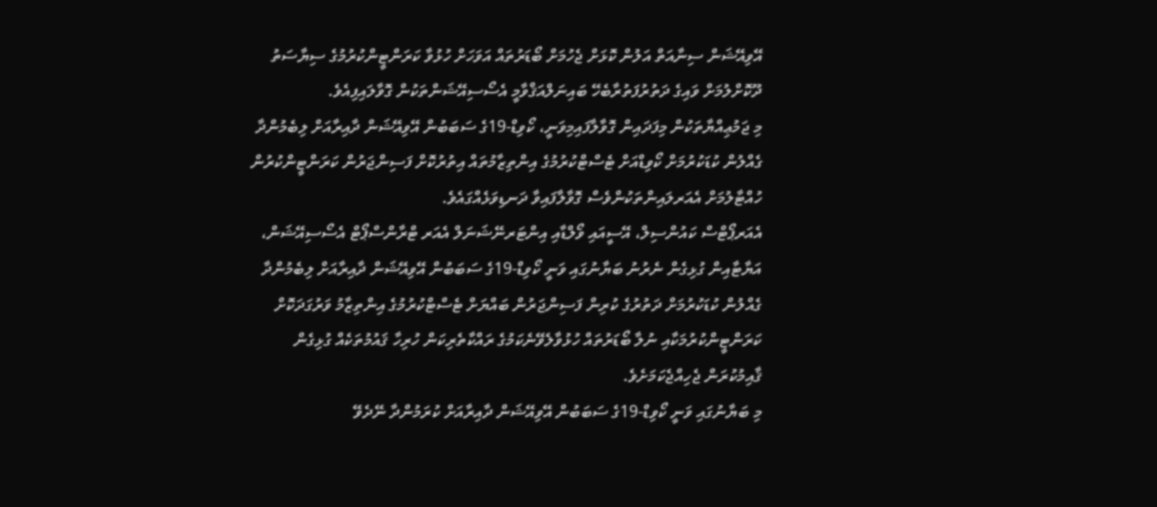އޭވިއޭޝަން ސިނާއަތް އަލުން ކޮޅަށް ޖެހުމަށް ބޯޑަރުތައް އަވަހަށް ހުޅުވާ ކަރަންޓީންކުރުމުގެ ސިޔާސަތު ދޫކޮށްލުމަށް ވައިގެ ދަތުރުފަތުރާބެހޭ ބައިނަލްއަޤްވާމީ އެސޯސިއޭޝަންތަކުން ގޮވާލައިފިއެވެ.
މި ޖަމުޢިއްޔާތަކުން މިފަދައިން ގޮވާލާފައިމިވަނީ، ކޯވިޑް-19ގެ ސަބަބުން އޭވިއޭޝަން ދާއިރާއަށް ލިބެމުންދާ ގެއްލުން ކުޑަކުރުމަށް ކޯވިޑްއަށް ޓެސްޓްކުރުމުގެ އިންތިޒާމުތައް އިތުރުކޮށް ފަސިންޖަރުން ކަރަންޓީންކުރުން ހުއްޓާލުމަށް އެއަރލައިންތަކުންވެސް ގޮވާލާފައިވާ ދަނޑިވަޅެއްގައެވެ.
އެއަރޕޯޓްސް ކައުންސިލް، އޭސީއައި ވޯލްޑާއި އިންޓަރނޭޝަނަލް އެއަރ ޓްރާންސްޕޯޓް އެސޯސިއޭޝަން، އަޔާޓާއިން ގުޅިގެން ނެރުނު ބަޔާނުގައި ވަނީ ކޯވިޑް-19ގެ ސަބަބުން އޭވިއޭޝަން ދާއިރާއަށް ލިބެމުންދާ ގެއްލުން ކުޑަކުރުމަށް ދަތުރުގެ ކުރިން ފަސިންޖަރުން ބައްޔަށް ޓެސްޓްކުރުމުގެ އިންތިޒާމު ވަރުގަދަކޮށް ކަރަންޓީންކުރުމަކާއި ނުލާ ބޯޑަރުތައް ހުޅުވާލެވޭނެކަމުގެ ރައްކާތެރިކަން ހުރިހާ ޤައުމުތަކެއް ގުޅިގެން ޤާއިމުކުރަން ޖެހިއްޖެކަމަށެވެ.
މި ބަޔާނުގައި ވަނީ ކޯވިޑް-19ގެ ސަބަބުން އޭވިއޭޝަން ދާއިރާއަށް ކުރަމުންދާ ނޭދެވޭ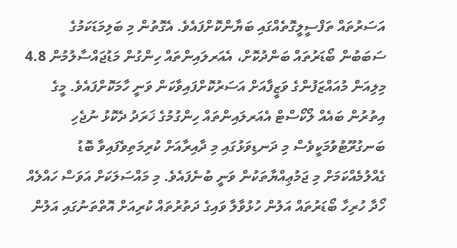އަސަރުތައް ތަފްސީލީގޮތެއްގައި ބަޔާންކޮށްފައެވެ. އެގޮތުން މި ބަލިމަޑަކަމުގެ ސަބަބުން ބޯޑަރުތައް ބަންދުކޮށް، އެއަރލައިންތައް ހިންގުން މަޑުޖައްސާލުމުން 4.8 މިލިއަން މުއައްޒަފުންގެ ވަޒީފާއަށް އަސަރުކޮށްފައިވާކަން ވަނީ ހާމަކޮށްފައެވެ. މީގެ އިތުރުން ބައެއް ލޯކޯސްޓް އެއަރލައިންތައް ހިންގުމުގެ ޚަރަދު ދެކޮޅު ނުޖެހި ބަނގުރޫޓުވުމަކީވެސް މި ދަނޑިވަޅުގައި މި ދާއިރާއަށް ކުރިމަތިވެފައިވާ ބޮޑު ގެއްލުމެއްކަމަށް މި ޖަމުޢިއްޔާތަކުން ވަނީ ބުނެފައެވެ. މި މައްސަލަކަށް އަވަސް ހައްލެއް ހޯދާ ހުރިހާ ބޯޑަރުތައް އަލުން ހުޅުވާލާ ވައިގެ ދަތުރުތައް ކުރިއަށް އޮތްތަނުގައި އަލުން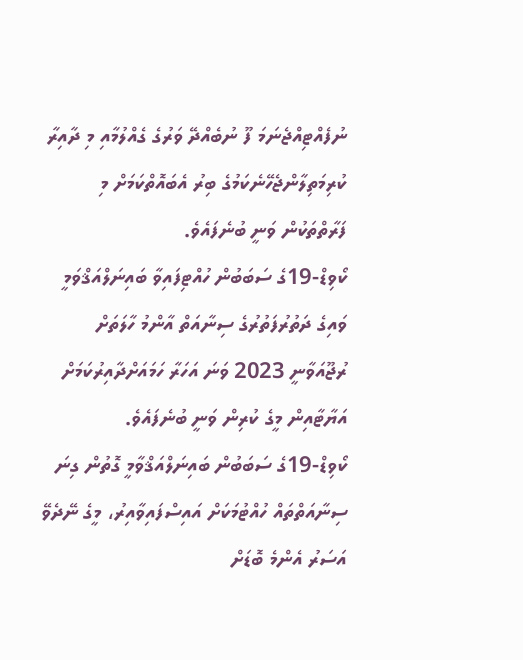ނުފެއްޓިއްޖެނަމަ ފޫ ނުބެއްދޭ ވަރުގެ ގެއްލުމާއި މި ދާއިރާ ކުރިމަތިލާންޖެހޭނެކަމުގެ ބިރު އެބައޮތްކަމަށް މި ފަރާތްތަކުން ވަނީ ބުނެފައެވެ.
ކޯވިޑް-19ގެ ސަބަބުން ހުއްޓިފައިވާ ބައިނަލްއަޤްވަމީ ވައިގެ ދަތުރުފަތުރުގެ ސިނާއަތް އާންމު ހާލަތަށް ރުޖޫއަވާނީ 2023 ވަނަ އަހަރާ ހަމައަށްދާއިރުކަމަށް އަޔާޓާއިން މީގެ ކުރިން ވަނީ ބުނެފައެވެ.
ކޯވިޑް-19ގެ ސަބަބުން ބައިނަލްއަޤްވާމީ ގޮތުން ގިނަ ސިނާއަތްތައް ހުއްޓުމަކަށް އައިސްފައިވާއިރު، މީގެ ނޭދެވޭ އަސަރު އެންމެ ބޮޑަށް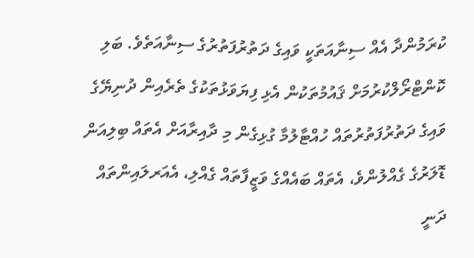ކުރަމުންދާ އެއް ސިނާއަތަކީ ވައިގެ ދަތުރުފަތުރުގެ ސިނާއަތެވެ. ބަލި ކޮންޓްރޯލްކުރުމަށް ޤައުމުތަކުން އެޅި ފިޔަވަޅުތަކުގެ ތެރެއިން ދުނިޔޭގެ ވައިގެ ދަތުރުފަތުރުތައް ހުއްޓާލުމާ ގުޅިގެން މި ދާއިރާއަށް އެތައް ބިލިއަން ޑޮލަރުގެ ގެއްލުންވެ، އެތައް ބައެއްގެ ވަޒީފާތައް ގެއްލި، އެއަރލައިންތައް ދަނީ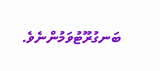ބަނގުރޫޓުވަމުންނެވެ.